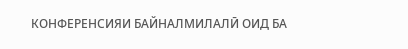КОНФЕРЕНСИЯИ БАЙНАЛМИЛАЛӢ ОИД БА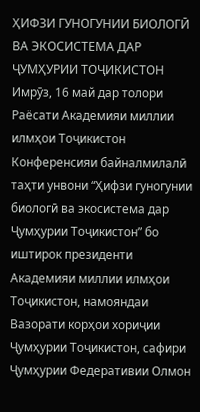ҲИФЗИ ГУНОГУНИИ БИОЛОГӢ ВА ЭКОСИСТЕМА ДАР ҶУМҲУРИИ ТОҶИКИСТОН
Имрӯз, 16 май дар толори Раёсати Академияи миллии илмҳои Тоҷикистон Конференсияи байналмилалӣ таҳти унвони “Ҳифзи гуногунии биологӣ ва экосистема дар Ҷумҳурии Тоҷикистон” бо иштирок президенти Академияи миллии илмҳои Тоҷикистон, намояндаи Вазорати корҳои хориҷии Ҷумҳурии Тоҷикистон, сафири Ҷумҳурии Федеративии Олмон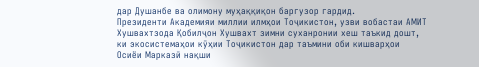дар Душанбе ва олимону муҳаққиқон баргузор гардид.
Президенти Академияи миллии илмҳои Тоҷикистон, узви вобастаи АМИТ Хушвахтзода Қобилҷон Хушвахт зимни суханронии хеш таъкид дошт, ки экосистемаҳои кӯҳии Тоҷикистон дар таъмини оби кишварҳои Осиёи Марказӣ нақши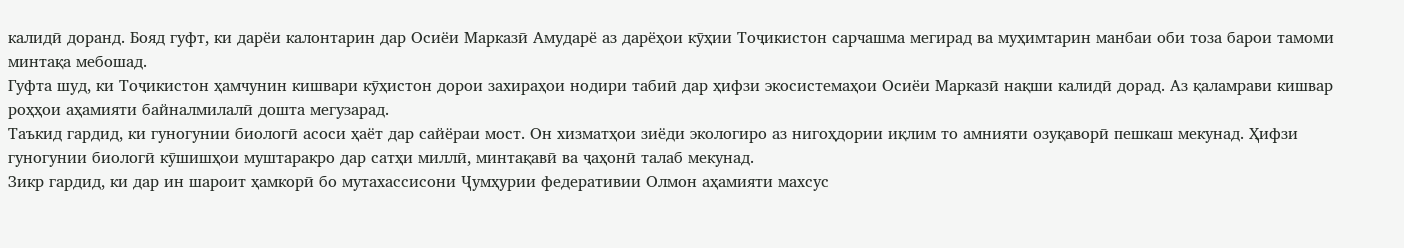калидӣ доранд. Бояд гуфт, ки дарёи калонтарин дар Осиёи Марказӣ Амударё аз дарёҳои кӯҳии Тоҷикистон сарчашма мегирад ва муҳимтарин манбаи оби тоза барои тамоми минтақа мебошад.
Гуфта шуд, ки Тоҷикистон ҳамчунин кишвари кӯҳистон дорои захираҳои нодири табиӣ дар ҳифзи экосистемаҳои Осиёи Марказӣ нақши калидӣ дорад. Аз қаламрави кишвар роҳҳои аҳамияти байналмилалӣ дошта мегузарад.
Таъкид гардид, ки гуногунии биологӣ асоси ҳаёт дар сайёраи мост. Он хизматҳои зиёди экологиро аз нигоҳдории иқлим то амнияти озуқаворӣ пешкаш мекунад. Ҳифзи гуногунии биологӣ кӯшишҳои муштаракро дар сатҳи миллӣ, минтақавӣ ва ҷаҳонӣ талаб мекунад.
Зикр гардид, ки дар ин шароит ҳамкорӣ бо мутахассисони Ҷумҳурии федеративии Олмон аҳамияти махсус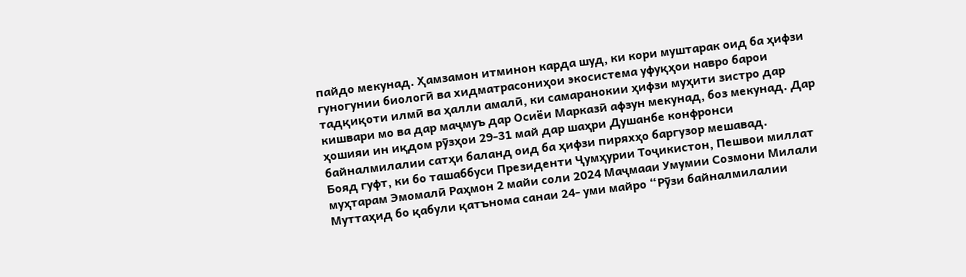пайдо мекунад. Ҳамзамон итминон карда шуд, ки кори муштарак оид ба ҳифзи гуногунии биологӣ ва хидматрасониҳои экосистема уфуқҳои навро барои тадқиқоти илмӣ ва ҳалли амалӣ, ки самаранокии ҳифзи муҳити зистро дар кишвари мо ва дар маҷмуъ дар Осиёи Марказӣ афзун мекунад, боз мекунад. Дар ҳошияи ин иқдом рӯзҳои 29-31 май дар шаҳри Душанбе конфронси байналмилалии сатҳи баланд оид ба ҳифзи пиряхҳо баргузор мешавад.
Бояд гуфт, ки бо ташаббуси Президенти Ҷумҳурии Тоҷикистон, Пешвои миллат муҳтарам Эмомалӣ Раҳмон 2 майи соли 2024 Маҷмааи Умумии Созмони Милали Муттаҳид бо қабули қатънома санаи 24- уми майро “Рӯзи байналмилалии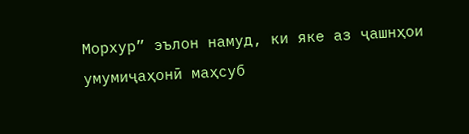Морхур” эълон намуд, ки яке аз ҷашнҳои умумиҷаҳонӣ маҳсуб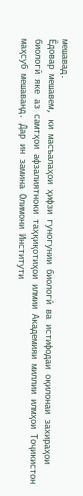мешавад.
Ёдовар мешавем, ки масъалаҳои ҳифзи гуногунии биологӣ ва истифодаи оқилонаи захираҳои биологӣ яке аз самтҳои афзалиятноки таҳқиқотиҳои илмии Академияи миллии илмҳои Тоҷикистон маҳсуб мешаванд. Дар ин замина Олимони Институти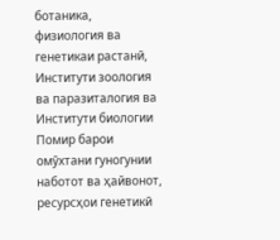ботаника, физиология ва генетикаи растанӣ, Институти зоология ва паразиталогия ва Институти биологии Помир барои омӯхтани гуногунии наботот ва ҳайвонот, ресурсҳои генетикӣ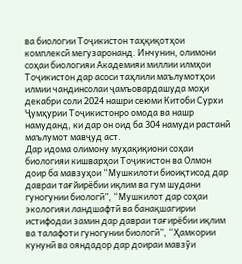ва биологии Тоҷикистон таҳқиқотҳои комплексӣ мегузаронанд. Инчунин, олимони соҳаи биологияи Академияи миллии илмҳои Тоҷикистон дар асоси таҳлили маълумотҳои илмии чандинсолаи ҷамъовардашуда моҳи декабри соли 2024 нашри сеюми Китоби Сурхи Ҷумҳурии Тоҷикистонро омода ва нашр намуданд, ки дар он оид ба 304 намуди растанӣ маълумот мавҷуд аст.
Дар идома олимону муҳақиқиони соҳаи биологияи кишварҳои Тоҷикистон ва Олмон доир ба мавзуҳои “Мушкилоти биоиқтисод дар давраи тағйирёбии иқлим ва гум шудани гуногунии биологӣ”, “Мушкилот дар соҳаи экологияи ландшафтӣ ва банақшагирии истифодаи замин дар давраи тағирёбии иқлим ва талафоти гуногунии биологӣ”, “Ҳамкории кунунӣ ва ояндадор дар доираи мавзӯи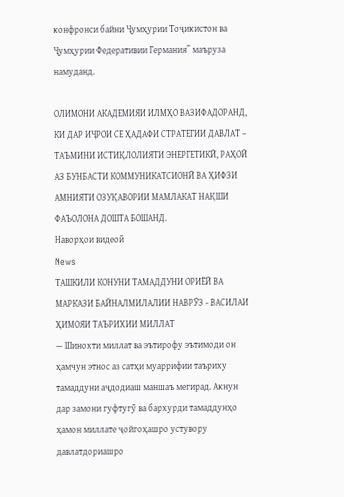конфронси байни Ҷумҳурии Тоҷикистон ва Ҷумҳурии Федеративии Германия” маъруза намуданд.

ОЛИМОНИ АКАДЕМИЯИ ИЛМҲО ВАЗИФАДОРАНД, КИ ДАР ИҶРОИ СЕ ҲАДАФИ СТРАТЕГИИ ДАВЛАТ – ТАЪМИНИ ИСТИҚЛОЛИЯТИ ЭНЕРГЕТИКӢ, РАҲОӢ АЗ БУНБАСТИ КОММУНИКАТСИОНӢ ВА ҲИФЗИ АМНИЯТИ ОЗУҚАВОРИИ МАМЛАКАТ НАҚШИ ФАЪОЛОНА ДОШТА БОШАНД.
Наворҳои видеоӣ
News
ТАШКИЛИ КОНУНИ ТАМАДДУНИ ОРИЁӢ ВА МАРКАЗИ БАЙНАЛМИЛАЛИИ НАВРӮЗ - ВАСИЛАИ ҲИМОЯИ ТАЪРИХИИ МИЛЛАТ
— Шинохти миллат ва эътирофу эътимоди он ҳамчун этнос аз сатҳи муаррифии таъриху тамаддуни аҷдодиаш маншаъ мегирад. Акнун дар замони гуфтугӯ ва бархурди тамаддунҳо ҳамон миллате ҷойгоҳашро устувору давлатдориашро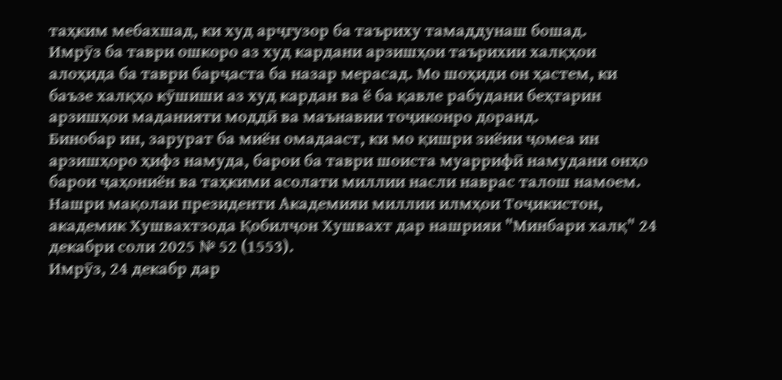таҳким мебахшад, ки худ арҷгузор ба таъриху тамаддунаш бошад.
Имрӯз ба таври ошкоро аз худ кардани арзишҳои таърихии халқҳои алоҳида ба таври барҷаста ба назар мерасад. Мо шоҳиди он ҳастем, ки баъзе халқҳо кӯшиши аз худ кардан ва ё ба қавле рабудани беҳтарин арзишҳои маданияти моддӣ ва маънавии тоҷиконро доранд.
Бинобар ин, зарурат ба миён омадааст, ки мо қишри зиёии ҷомеа ин арзишҳоро ҳифз намуда, барои ба таври шоиста муаррифӣ намудани онҳо барои ҷаҳониён ва таҳкими асолати миллии насли наврас талош намоем.
Нашри мақолаи президенти Академияи миллии илмҳои Тоҷикистон, академик Хушвахтзода Қобилҷон Хушвахт дар нашрияи "Минбари халқ" 24 декабри соли 2025 № 52 (1553).
Имрӯз, 24 декабр дар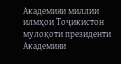Академияи миллии илмҳои Тоҷикистон мулоқоти президенти Академияи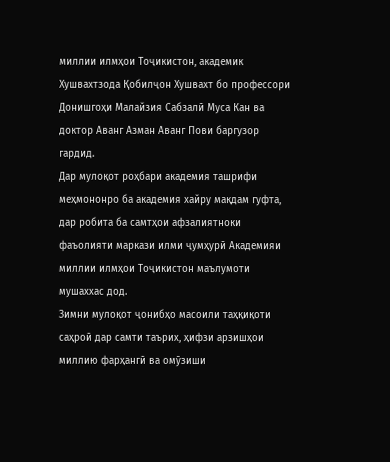миллии илмҳои Тоҷикистон, академик Хушвахтзода Қобилҷон Хушвахт бо профессори Донишгоҳи Малайзия Сабзалӣ Муса Кан ва доктор Аванг Азман Аванг Пови баргузор гардид.
Дар мулоқот роҳбари академия ташрифи меҳмононро ба академия хайру мақдам гуфта, дар робита ба самтҳои афзалиятноки фаъолияти маркази илми ҷумҳурӣ Академияи миллии илмҳои Тоҷикистон маълумоти мушаххас дод.
Зимни мулоқот ҷонибҳо масоили таҳқиқоти саҳроӣ дар самти таърих, ҳифзи арзишҳои миллию фарҳангӣ ва омӯзиши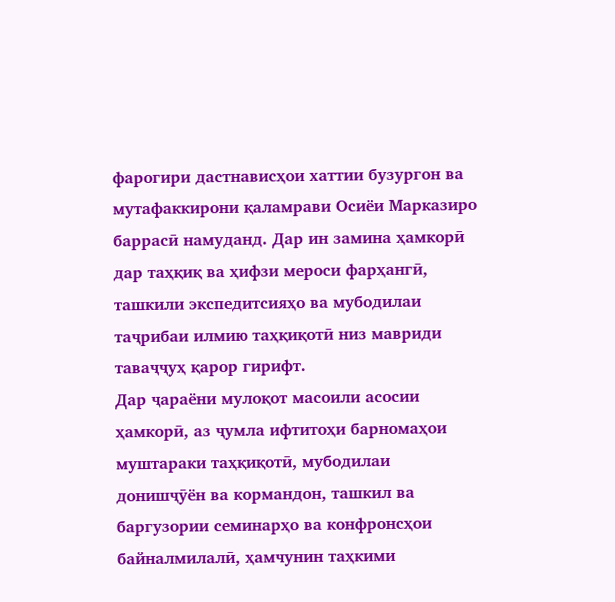фарогири дастнависҳои хаттии бузургон ва мутафаккирони қаламрави Осиёи Марказиро баррасӣ намуданд. Дар ин замина ҳамкорӣ дар таҳқиқ ва ҳифзи мероси фарҳангӣ, ташкили экспедитсияҳо ва мубодилаи таҷрибаи илмию таҳқиқотӣ низ мавриди таваҷҷуҳ қарор гирифт.
Дар ҷараёни мулоқот масоили асосии ҳамкорӣ, аз ҷумла ифтитоҳи барномаҳои муштараки таҳқиқотӣ, мубодилаи донишҷӯён ва кормандон, ташкил ва баргузории семинарҳо ва конфронсҳои байналмилалӣ, ҳамчунин таҳкими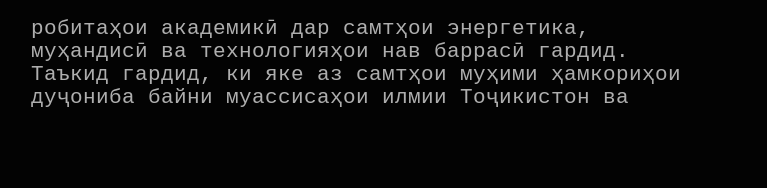робитаҳои академикӣ дар самтҳои энергетика, муҳандисӣ ва технологияҳои нав баррасӣ гардид.
Таъкид гардид, ки яке аз самтҳои муҳими ҳамкориҳои дуҷониба байни муассисаҳои илмии Тоҷикистон ва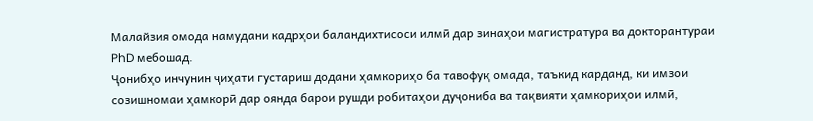Малайзия омода намудани кадрҳои баландихтисоси илмӣ дар зинаҳои магистратура ва докторантураи PhD мебошад.
Ҷонибҳо инчунин ҷиҳати густариш додани ҳамкориҳо ба тавофуқ омада, таъкид карданд, ки имзои созишномаи ҳамкорӣ дар оянда барои рушди робитаҳои дуҷониба ва тақвияти ҳамкориҳои илмӣ,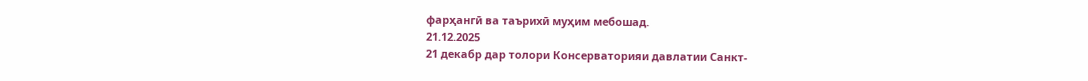фарҳангӣ ва таърихӣ муҳим мебошад.
21.12.2025
21 декабр дар толори Консерваторияи давлатии Санкт-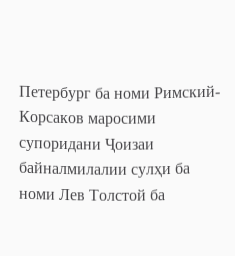Петербург ба номи Римский-Корсаков маросими супоридани Ҷоизаи байналмилалии сулҳи ба номи Лев Толстой ба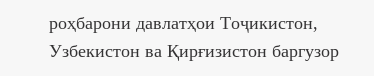роҳбарони давлатҳои Тоҷикистон, Узбекистон ва Қирғизистон баргузор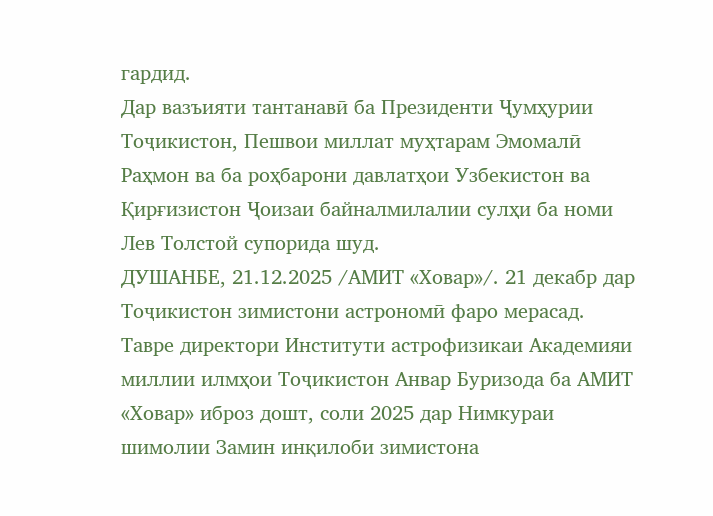гардид.
Дар вазъияти тантанавӣ ба Президенти Ҷумҳурии Тоҷикистон, Пешвои миллат муҳтарам Эмомалӣ Раҳмон ва ба роҳбарони давлатҳои Узбекистон ва Қирғизистон Ҷоизаи байналмилалии сулҳи ба номи Лев Толстой супорида шуд.
ДУШАНБЕ, 21.12.2025 /АМИТ «Ховар»/. 21 декабр дар Тоҷикистон зимистони астрономӣ фаро мерасад.
Тавре директори Институти астрофизикаи Академияи миллии илмҳои Тоҷикистон Анвар Буризода ба АМИТ «Ховар» иброз дошт, соли 2025 дар Нимкураи шимолии Замин инқилоби зимистона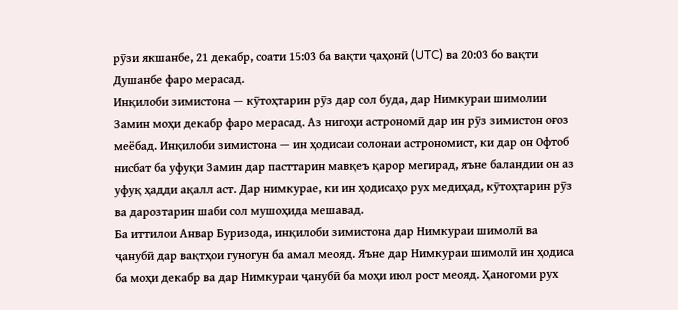рӯзи якшанбе, 21 декабр, соати 15:03 ба вақти ҷаҳонӣ (UTC) ва 20:03 бо вақти Душанбе фаро мерасад.
Инқилоби зимистона — кӯтоҳтарин рӯз дар сол буда, дар Нимкураи шимолии Замин моҳи декабр фаро мерасад. Аз нигоҳи астрономӣ дар ин рӯз зимистон оғоз меёбад. Инқилоби зимистона — ин ҳодисаи солонаи астрономист, ки дар он Офтоб нисбат ба уфуқи Замин дар пасттарин мавқеъ қарор мегирад, яъне баландии он аз уфуқ ҳадди ақалл аст. Дар нимкурае, ки ин ҳодисаҳо рух медиҳад, кӯтоҳтарин рӯз ва дарозтарин шаби сол мушоҳида мешавад.
Ба иттилои Анвар Буризода, инқилоби зимистона дар Нимкураи шимолӣ ва ҷанубӣ дар вақтҳои гуногун ба амал меояд. Яъне дар Нимкураи шимолӣ ин ҳодиса ба моҳи декабр ва дар Нимкураи ҷанубӣ ба моҳи июл рост меояд. Ҳаногоми рух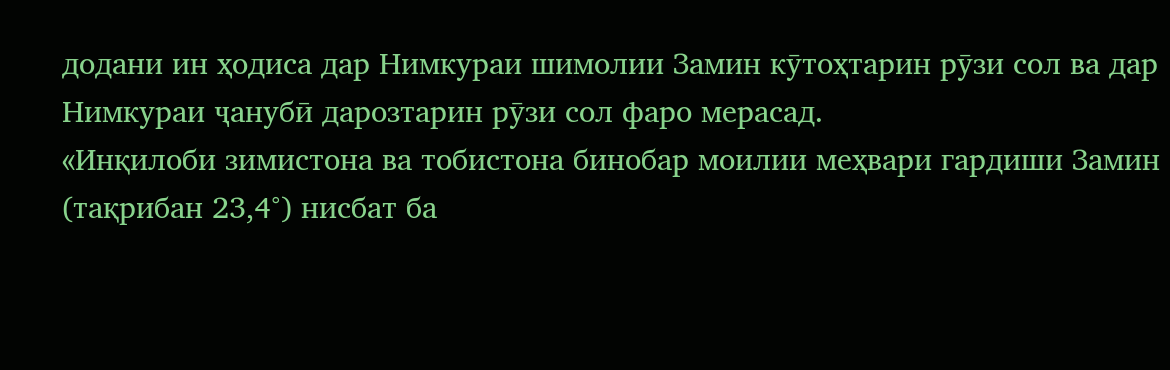додани ин ҳодиса дар Нимкураи шимолии Замин кӯтоҳтарин рӯзи сол ва дар Нимкураи ҷанубӣ дарозтарин рӯзи сол фаро мерасад.
«Инқилоби зимистона ва тобистона бинобар моилии меҳвари гардиши Замин (тақрибан 23,4°) нисбат ба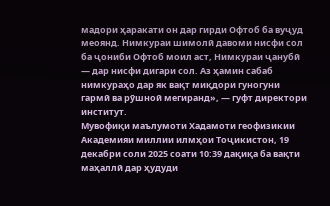мадори ҳаракати он дар гирди Офтоб ба вуҷуд меоянд. Нимкураи шимолӣ давоми нисфи сол ба ҷониби Офтоб моил аст, Нимкураи ҷанубӣ — дар нисфи дигари сол. Аз ҳамин сабаб нимкураҳо дар як вақт миқдори гуногуни гармӣ ва рӯшноӣ мегиранд», — гуфт директори институт.
Мувофиқи маълумоти Хадамоти геофизикии Академияи миллии илмҳои Тоҷикистон, 19 декабри соли 2025 соати 10:39 дақиқа ба вақти маҳаллӣ дар ҳудуди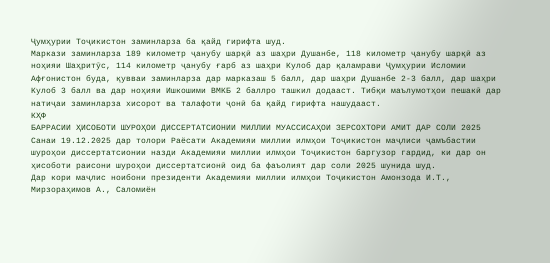Ҷумҳурии Тоҷикистон заминларза ба қайд гирифта шуд.
Маркази заминларза 189 километр ҷанубу шарқӣ аз шаҳри Душанбе, 118 километр ҷанубу шарқӣ аз ноҳияи Шаҳритӯс, 114 километр ҷанубу ғарб аз шаҳри Кулоб дар қаламрави Ҷумҳурии Исломии Афғонистон буда, қувваи заминларза дар марказаш 5 балл, дар шаҳри Душанбе 2-3 балл, дар шаҳри Кулоб 3 балл ва дар ноҳияи Ишкошими ВМКБ 2 баллро ташкил додааст. Тибқи маълумотҳои пешакӣ дар натиҷаи заминларза хисорот ва талафоти ҷонӣ ба қайд гирифта нашудааст.
КҲФ
БАРРАСИИ ҲИСОБОТИ ШУРОҲОИ ДИССЕРТАТСИОНИИ МИЛЛИИ МУАССИСАҲОИ ЗЕРСОХТОРИ АМИТ ДАР СОЛИ 2025
Санаи 19.12.2025 дар толори Раёсати Академияи миллии илмҳои Тоҷикистон маҷлиси ҷамъбастии шуроҳои диссертатсионии назди Академияи миллии илмҳои Тоҷикистон баргузор гардид, ки дар он ҳисоботи раисони шуроҳои диссертатсионӣ оид ба фаъолият дар соли 2025 шунида шуд.
Дар кори маҷлис ноибони президенти Академияи миллии илмҳои Тоҷикистон Амонзода И.Т., Мирзораҳимов А., Саломиён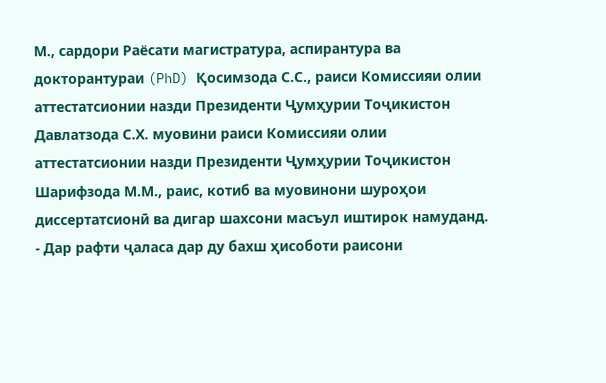М., сардори Раёсати магистратура, аспирантура ва докторантураи (PhD) Қосимзода С.С., раиси Комиссияи олии аттестатсионии назди Президенти Ҷумҳурии Тоҷикистон Давлатзода С.Х. муовини раиси Комиссияи олии аттестатсионии назди Президенти Ҷумҳурии Тоҷикистон Шарифзода М.М., раис, котиб ва муовинони шуроҳои диссертатсионӣ ва дигар шахсони масъул иштирок намуданд.
- Дар рафти ҷаласа дар ду бахш ҳисоботи раисони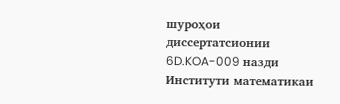шуроҳои диссертатсионии 6D.KOA-009 назди Институти математикаи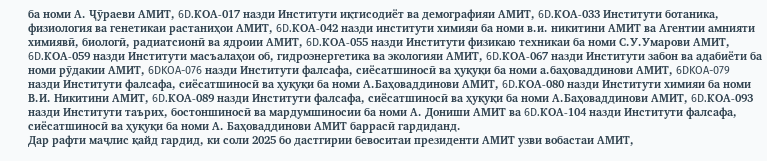ба номи А. Ҷӯраеви АМИТ, 6D.КОА-017 назди Институти иқтисодиёт ва демографияи АМИТ, 6D.КОА-033 Институти ботаника, физиология ва генетикаи растаниҳои АМИТ, 6D.КОА-042 назди институти химияи ба номи в.и. никитини АМИТ ва Агентии амнияти химиявӣ, биологӣ, радиатсионӣ ва ядроии АМИТ, 6D.КОА-055 назди Институти физикаю техникаи ба номи С.У.Умарови АМИТ, 6D.КОА-059 назди Институти масъалаҳои об, гидроэнергетика ва экологияи АМИТ, 6D.КОА-067 назди Институти забон ва адабиёти ба номи рӯдакии АМИТ, 6DKOA-076 назди Институти фалсафа, сиёсатшиносӣ ва ҳуқуқи ба номи а.баҳоваддинови АМИТ, 6DKOA-079 назди Институти фалсафа, сиёсатшиносӣ ва ҳуқуқи ба номи А.Баҳоваддинови АМИТ, 6D.КОА-080 назди Институти химияи ба номи В.И. Никитини АМИТ, 6D.КОА-089 назди Институти фалсафа, сиёсатшиносӣ ва ҳуқуқи ба номи А.Баҳоваддинови АМИТ, 6D.КОА-093 назди Институти таърих, бостоншиносӣ ва мардумшиносии ба номи А. Дониши АМИТ ва 6D.КОА-104 назди Институти фалсафа, сиёсатшиносӣ ва ҳуқуқи ба номи А. Баҳоваддинови АМИТ баррасӣ гардиданд.
Дар рафти маҷлис қайд гардид, ки соли 2025 бо дастгирии бевоситаи президенти АМИТ узви вобастаи АМИТ,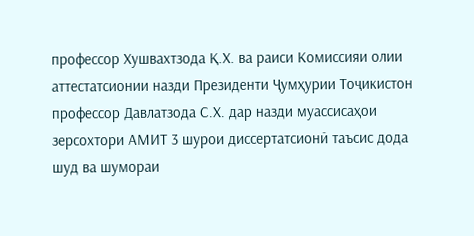профессор Хушвахтзода Қ.Х. ва раиси Комиссияи олии аттестатсионии назди Президенти Ҷумҳурии Тоҷикистон профессор Давлатзода С.Х. дар назди муассисаҳои зерсохтори АМИТ 3 шурои диссертатсионӣ таъсис дода шуд ва шумораи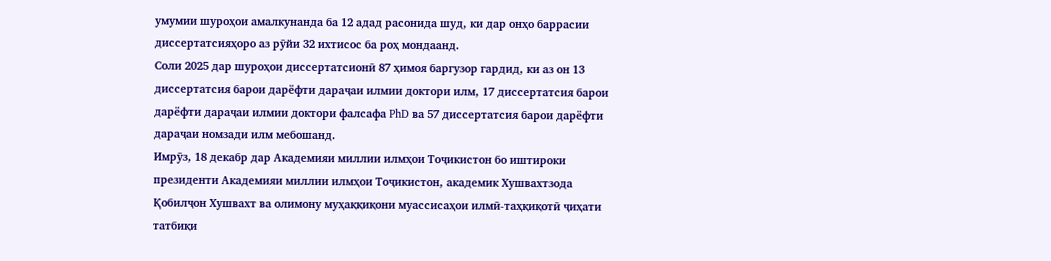умумии шуроҳои амалкунанда ба 12 адад расонида шуд, ки дар онҳо баррасии диссертатсияҳоро аз рӯйи 32 ихтисос ба роҳ мондаанд.
Cоли 2025 дар шуроҳои диссертатсионӣ 87 ҳимоя баргузор гардид, ки аз он 13 диссертатсия барои дарёфти дараҷаи илмии доктори илм, 17 диссертатсия барои дарёфти дараҷаи илмии доктори фалсафа PhD ва 57 диссертатсия барои дарёфти дараҷаи номзади илм мебошанд.
Имрӯз, 18 декабр дар Академияи миллии илмҳои Тоҷикистон бо иштироки президенти Академияи миллии илмҳои Тоҷикистон, академик Хушвахтзода Қобилҷон Хушвахт ва олимону муҳаққиқони муассисаҳои илмӣ-таҳқиқотӣ ҷиҳати татбиқи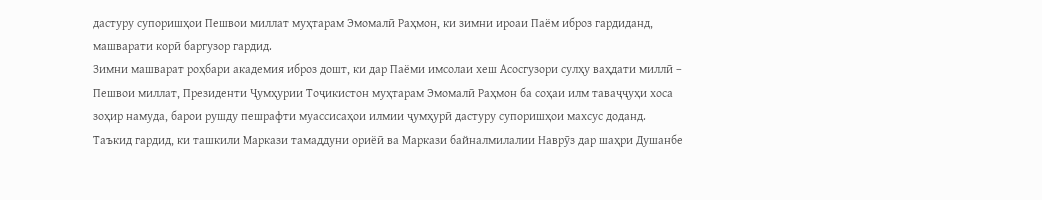дастуру супоришҳои Пешвои миллат муҳтарам Эмомалӣ Раҳмон, ки зимни ироаи Паём иброз гардиданд, машварати корӣ баргузор гардид.
Зимни машварат роҳбари академия иброз дошт, ки дар Паёми имсолаи хеш Асосгузори сулҳу ваҳдати миллӣ – Пешвои миллат, Президенти Ҷумҳурии Тоҷикистон муҳтарам Эмомалӣ Раҳмон ба соҳаи илм таваҷҷуҳи хоса зоҳир намуда, барои рушду пешрафти муассисаҳои илмии ҷумҳурӣ дастуру супоришҳои махсус доданд.
Таъкид гардид, ки ташкили Маркази тамаддуни ориёӣ ва Маркази байналмилалии Наврӯз дар шаҳри Душанбе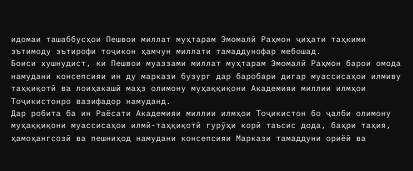идомаи ташаббусҳои Пешвои миллат муҳтарам Эмомалӣ Раҳмон ҷиҳати таҳкими эътимоду эътирофи тоҷикон ҳамчун миллати тамаддунофар мебошад.
Боиси хушнудист, ки Пешвои муаззами миллат муҳтарам Эмомалӣ Раҳмон барои омода намудани консепсияи ин ду маркази бузург дар баробари дигар муассисаҳои илмиву таҳқиқотӣ ва лоиҳакашӣ маҳз олимону муҳаққиқони Академияи миллии илмҳои Тоҷикистонро вазифадор намуданд.
Дар робита ба ин Раёсати Академияи миллии илмҳои Тоҷикистон бо ҷалби олимону муҳаққиқони муассисаҳои илмӣ-таҳқиқотӣ гурӯҳи корӣ таъсис дода, баҳри таҳия, ҳамоҳангсозӣ ва пешниҳод намудани консепсияи Маркази тамаддуни ориёӣ ва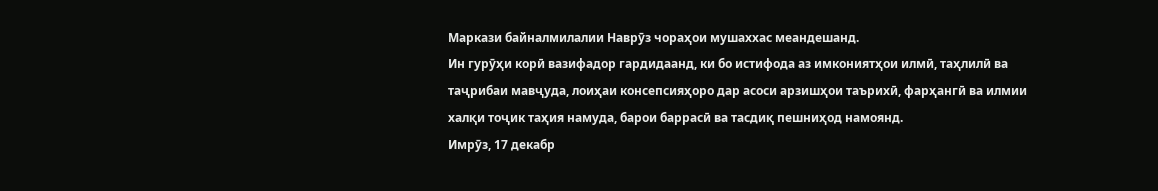Маркази байналмилалии Наврӯз чораҳои мушаххас меандешанд.
Ин гурӯҳи корӣ вазифадор гардидаанд, ки бо истифода аз имкониятҳои илмӣ, таҳлилӣ ва таҷрибаи мавҷуда, лоиҳаи консепсияҳоро дар асоси арзишҳои таърихӣ, фарҳангӣ ва илмии халқи тоҷик таҳия намуда, барои баррасӣ ва тасдиқ пешниҳод намоянд.
Имрӯз, 17 декабр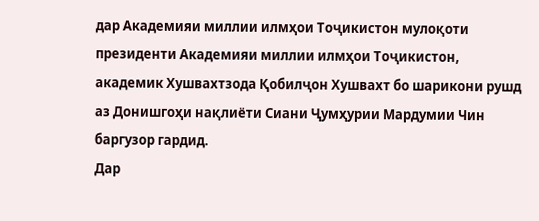дар Академияи миллии илмҳои Тоҷикистон мулоқоти президенти Академияи миллии илмҳои Тоҷикистон, академик Хушвахтзода Қобилҷон Хушвахт бо шарикони рушд аз Донишгоҳи нақлиёти Сиани Ҷумҳурии Мардумии Чин баргузор гардид.
Дар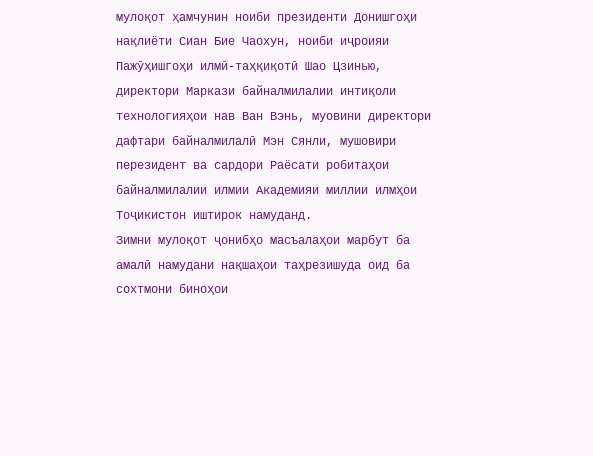мулоқот ҳамчунин ноиби президенти Донишгоҳи нақлиёти Сиан Бие Чаохун, ноиби иҷроияи Пажӯҳишгоҳи илмӣ-таҳқиқотӣ Шао Цзинью, директори Маркази байналмилалии интиқоли технологияҳои нав Ван Вэнь, муовини директори дафтари байналмилалӣ Мэн Сянли, мушовири перезидент ва сардори Раёсати робитаҳои байналмилалии илмии Академияи миллии илмҳои Тоҷикистон иштирок намуданд.
Зимни мулоқот ҷонибҳо масъалаҳои марбут ба амалӣ намудани нақшаҳои таҳрезишуда оид ба сохтмони биноҳои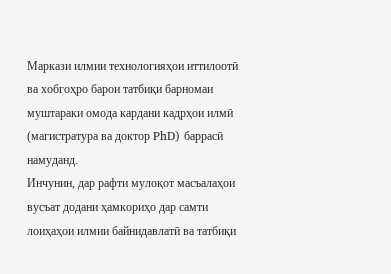Маркази илмии технологияҳои иттилоотӣ ва хобгоҳро барои татбиқи барномаи муштараки омода кардани кадрҳои илмӣ (магистратура ва доктор PhD) баррасӣ намуданд.
Инчунин, дар рафти мулоқот масъалаҳои вусъат додани ҳамкориҳо дар самти лоиҳаҳои илмии байнидавлатӣ ва татбиқи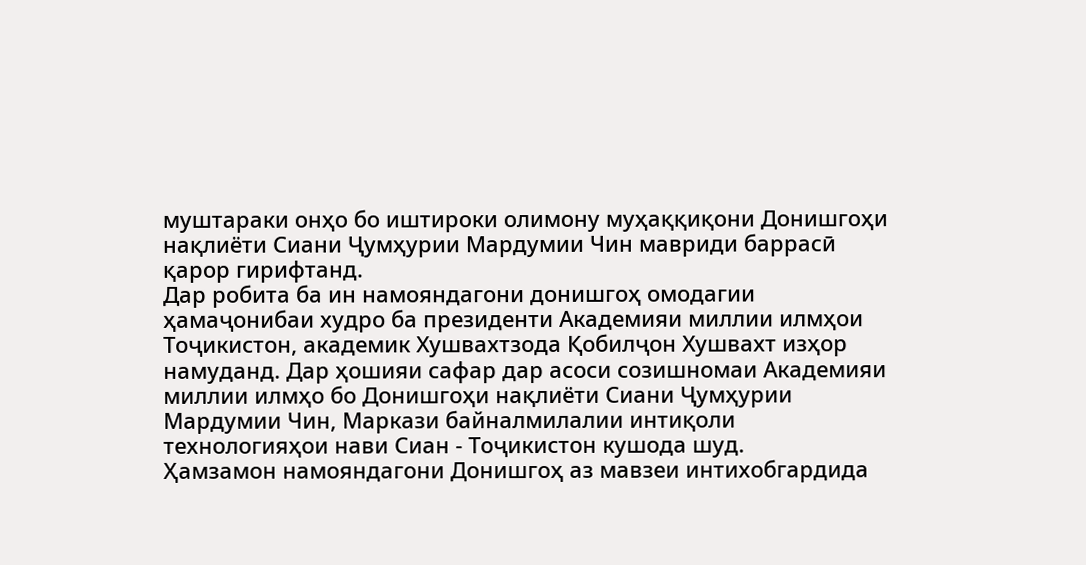муштараки онҳо бо иштироки олимону муҳаққиқони Донишгоҳи нақлиёти Сиани Ҷумҳурии Мардумии Чин мавриди баррасӣ қарор гирифтанд.
Дар робита ба ин намояндагони донишгоҳ омодагии ҳамаҷонибаи худро ба президенти Академияи миллии илмҳои Тоҷикистон, академик Хушвахтзода Қобилҷон Хушвахт изҳор намуданд. Дар ҳошияи сафар дар асоси созишномаи Академияи миллии илмҳо бо Донишгоҳи нақлиёти Сиани Ҷумҳурии Мардумии Чин, Маркази байналмилалии интиқоли технологияҳои нави Сиан - Тоҷикистон кушода шуд.
Ҳамзамон намояндагони Донишгоҳ аз мавзеи интихобгардида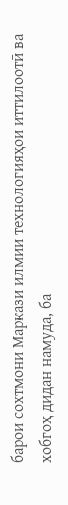барои сохтмони Маркази илмии технологияҳои иттилоотӣ ва хобгоҳ дидан намуда, ба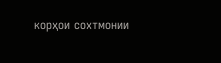корҳои сохтмонии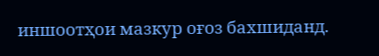иншоотҳои мазкур оғоз бахшиданд.